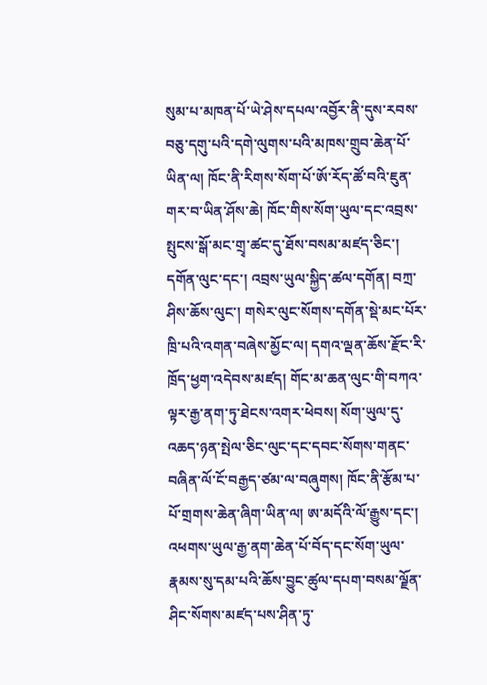སུམ་པ་མཁན་པོ་ཡེ་ཤེས་དཔལ་འབྱོར་ནི་དུས་རབས་བཅུ་དགུ་པའི་དགེ་ལུགས་པའི་མཁས་གྲུབ་ཆེན་པོ་ཡིན་ལ། ཁོང་ནི་རིགས་སོག་པོ་ཨོ་རོད་ཚོ་བའི་ཇུན་གར་བ་ཡིན་ཤོས་ཆེ། ཁོང་གིས་སོག་ཡུལ་དང་འབྲས་སྤུངས་སྒོ་མང་གྲྭ་ཚང་དུ་ཐོས་བསམ་མཛད་ཅིང་། དགོན་ལུང་དང་། འབྲས་ཡུལ་སྐྱིད་ཚལ་དགོན། བཀྲ་ཤིས་ཆོས་ལུང་། གསེར་ལུང་སོགས་དགོན་སྡེ་མང་པོར་ཁྲི་པའི་འགན་བཞེས་མྱོང་ལ། དགའ་ལྡན་ཆོས་རྫོང་རི་ཁྲོད་ཕྱག་འདེབས་མཛད། གོང་མ་ཆན་ལུང་གི་བཀའ་ལྟར་རྒྱ་ནག་ཏུ་ཐེངས་འགར་ཕེབས། སོག་ཡུལ་དུ་འཆད་ཉན་སྤེལ་ཅིང་ལུང་དང་དབང་སོགས་གནང་བཞིན་ལོ་ངོ་བརྒྱད་ཙམ་ལ་བཞུགས། ཁོང་ནི་རྩོམ་པ་པོ་གྲགས་ཆེན་ཞིག་ཡིན་ལ། ཨ་མདོའི་ལོ་རྒྱུས་དང་། འཕགས་ཡུལ་རྒྱ་ནག་ཆེན་པོ་བོད་དང་སོག་ཡུལ་རྣམས་སུ་དམ་པའི་ཆོས་བྱུང་ཚུལ་དཔག་བསམ་ལྗོན་ཤིང་སོགས་མཛད་པས་ཤིན་ཏུ་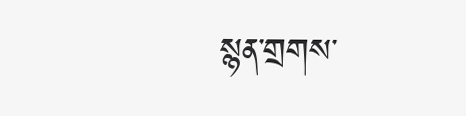སྙན་གྲགས་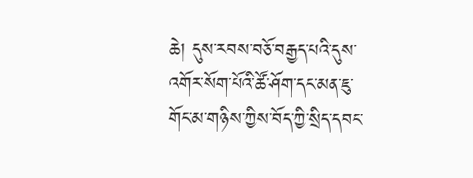ཆེ། དུས་རབས་བཅོ་བརྒྱད་པའི་དུས་འགོར་སོག་པོའི་ཚོ་ཤོག་དང་མན་ཇུ་གོང་མ་གཉིས་ཀྱིས་བོད་ཀྱི་སྲིད་དབང་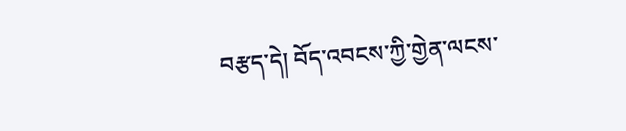བརྩད་དེ། བོད་འབངས་ཀྱི་གྱེན་ལངས་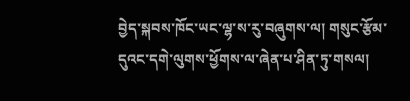བྱེད་སྐབས་ཁོང་ཡང་ལྷ་ས་རུ་བཞུགས་ལ། གསུང་རྩོམ་དུའང་དགེ་ལུགས་ཕྱོགས་ལ་ཞེན་པ་ཤིན་ཏུ་གསལ།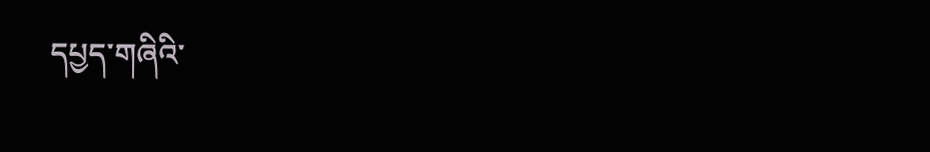དཔྱད་གཞིའི་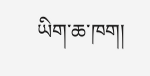ཡིག་ཆ་ཁག།